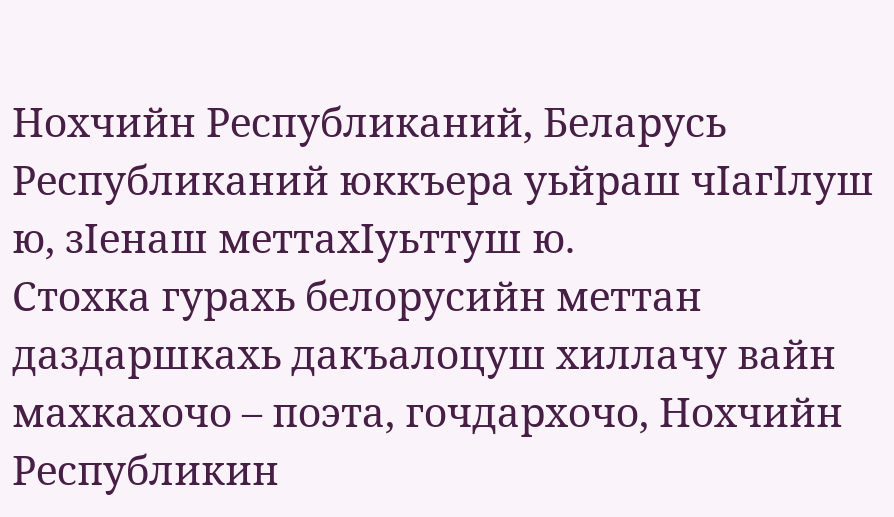Нохчийн Республиканий, Беларусь Республиканий юккъера уьйраш чӀагӀлуш ю, зӀенаш меттахӀуьттуш ю.
Стохка гурахь белорусийн меттан даздаршкахь дакъалоцуш хиллачу вайн махкахочо – поэта, гочдархочо, Нохчийн Республикин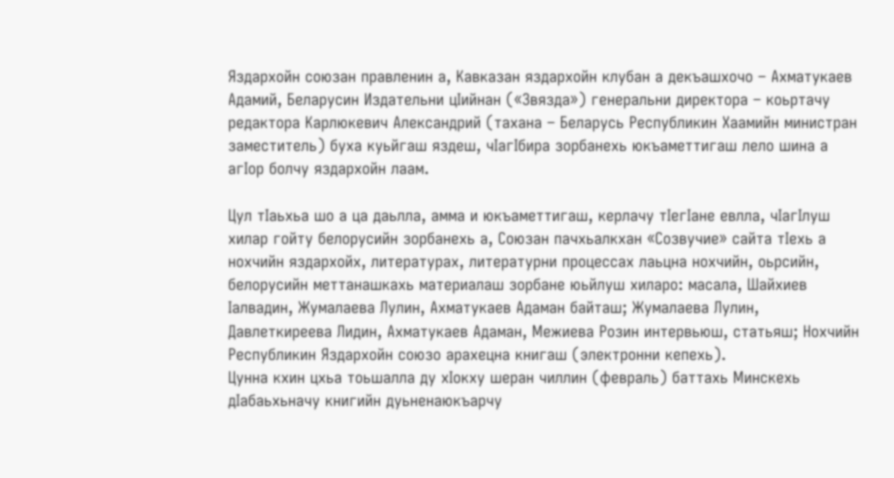Яздархойн союзан правленин а, Кавказан яздархойн клубан а декъашхочо – Ахматукаев Адамий, Беларусин Издательни цӀийнан («Звязда») генеральни директора – коьртачу редактора Карлюкевич Александрий (тахана – Беларусь Республикин Хаамийн министран заместитель) буха куьйгаш яздеш, чӀагӀбира зорбанехь юкъаметтигаш лело шина а агӀор болчу яздархойн лаам.

Цул тӀаьхьа шо а ца даьлла, амма и юкъаметтигаш, керлачу тӀегӀане евлла, чӀагӀлуш хилар гойту белорусийн зорбанехь а, Союзан пачхьалкхан «Созвучие» сайта тӀехь а нохчийн яздархойх, литературах, литературни процессах лаьцна нохчийн, оьрсийн, белорусийн меттанашкахь материалаш зорбане юьйлуш хиларо: масала, Шайхиев Ӏалвадин, Жумалаева Лулин, Ахматукаев Адаман байташ; Жумалаева Лулин, Давлеткиреева Лидин, Ахматукаев Адаман, Межиева Розин интервьюш, статьяш; Нохчийн Республикин Яздархойн союзо арахецна книгаш (электронни кепехь).
Цунна кхин цхьа тоьшалла ду хӀокху шеран чиллин (февраль) баттахь Минскехь дӀабаьхьначу книгийн дуьненаюкъарчу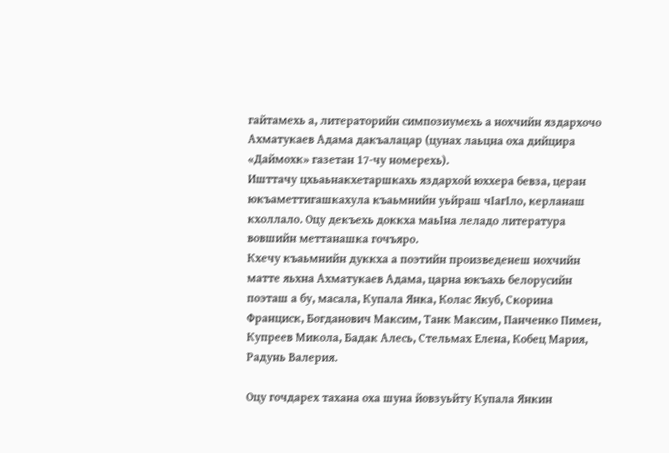гайтамехь а, литераторийн симпозиумехь а нохчийн яздархочо Ахматукаев Адама дакъалацар (цунах лаьцна оха дийцира «Даймохк» газетан 17-чу номерехь).
Ишттачу цхьаьнакхетаршкахь яздархой юххера бевза, церан юкъаметтигашкахула къаьмнийн уьйраш чӀагӀло, керланаш кхоллало. Оцу декъехь доккха маьӀна леладо литература вовшийн меттанашка гочъяро.
Кхечу къаьмнийн дуккха а поэтийн произведенеш нохчийн матте яьхна Ахматукаев Адама, царна юкъахь белорусийн поэташ а бу, масала, Купала Янка, Колас Якуб, Скорина Франциск, Богданович Максим, Танк Максим, Панченко Пимен, Купреев Микола, Бадак Алесь, Стельмах Елена, Кобец Мария, Радунь Валерия.

Оцу гочдарех тахана оха шуна йовзуьйту Купала Янкин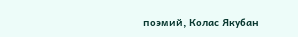поэмий, Колас Якубан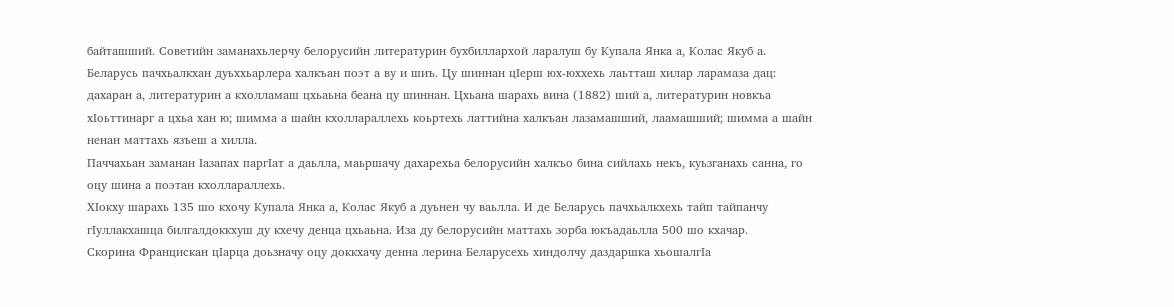байташший. Советийн заманахьлерчу белорусийн литературин бухбиллархой ларалуш бу Купала Янка а, Колас Якуб а. Беларусь пачхьалкхан дуьххьарлера халкъан поэт а ву и шиъ. Цу шиннан цӀерш юх-юххехь лаьтташ хилар ларамаза дац: дахаран а, литературин а кхолламаш цхьаьна беана цу шиннан. Цхьана шарахь вина (1882) ший а, литературин новкъа хӀоьттинарг а цхьа хан ю; шимма а шайн кхоллараллехь коьртехь латтийна халкъан лазамашший, лаамашший; шимма а шайн ненан маттахь язъеш а хилла.
Паччахьан заманан Ӏазапах паргӀат а даьлла, маьршачу дахарехьа белорусийн халкъо бина сийлахь некъ, куьзганахь санна, го оцу шина а поэтан кхоллараллехь.
ХӀокху шарахь 135 шо кхочу Купала Янка а, Колас Якуб а дуьнен чу ваьлла. И де Беларусь пачхьалкхехь тайп тайпанчу гӀуллакхашца билгалдоккхуш ду кхечу денца цхьаьна. Иза ду белорусийн маттахь зорба юкъадаьлла 500 шо кхачар.
Скорина Францискан цӀарца доьзначу оцу доккхачу денна лерина Беларусехь хиндолчу даздаршка хьошалгӀа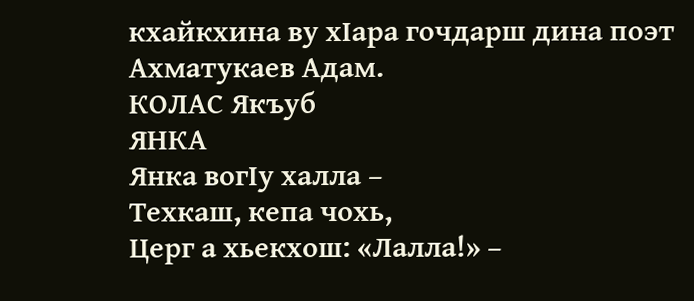кхайкхина ву хӀара гочдарш дина поэт Ахматукаев Адам.
КОЛАС Якъуб
ЯНКА
Янка вогӀу халла –
Техкаш, кепа чохь,
Церг а хьекхош: «Лалла!» –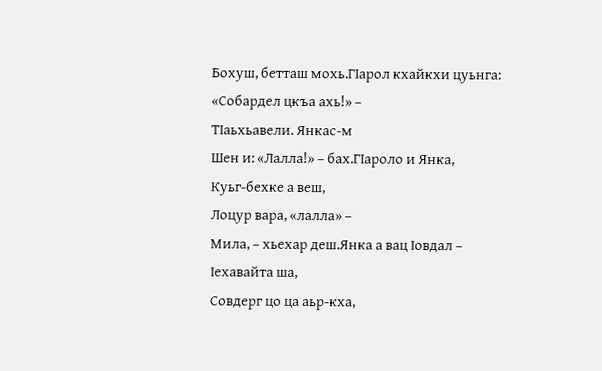Бохуш, бетташ мохь.ГӀарол кхайкхи цуьнга:
«Собардел цкъа ахь!» –
ТӀаьхьавели. Янкас-м
Шен и: «Лалла!» – бах.ГӀароло и Янка,
Куьг-бехке а веш,
Лоцур вара, «лалла» –
Мила, – хьехар деш.Янка а вац Ӏовдал –
Ӏехавайта ша,
Совдерг цо ца аьр-кха,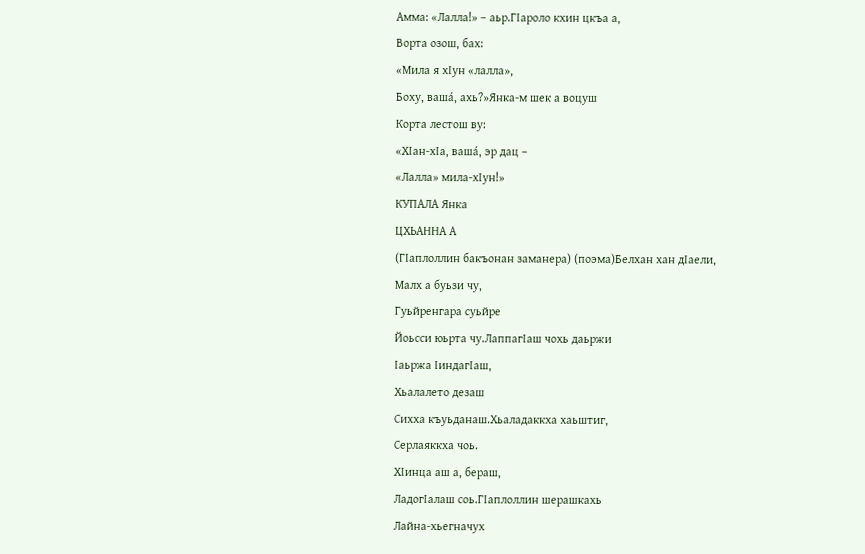Амма: «Лалла!» – аьр.ГӀароло кхин цкъа а,
Ворта озош, бах:
«Мила я хӀун «лалла»,
Боху, вашá, ахь?»Янка-м шек а воцуш
Корта лестош ву:
«ХӀан-хӀа, вашá, эр дац –
«Лалла» мила-хӀун!»
КУПАЛА Янка
ЦХЬАННА А
(ГӀаплоллин бакъонан заманера) (поэма)Белхан хан дӀаели,
Малх а буьзи чу,
Гуьйренгара суьйре
Йоьсси юьрта чу.ЛаппагӀаш чохь даьржи
Ӏаьржа ӀиндагӀаш,
Хьалалето дезаш
Сихха къуьданаш.Хьаладаккха хаьштиг,
Серлаяккха чоь.
ХӀинца аш а, бераш,
ЛадогӀалаш соь.ГӀаплоллин шерашкахь
Лайна-хьегначух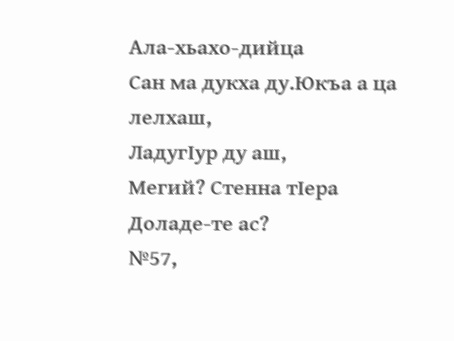Ала-хьахо-дийца
Сан ма дукха ду.Юкъа а ца лелхаш,
ЛадугӀур ду аш,
Мегий? Стенна тӀера
Доладе-те ас?
№57,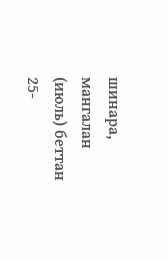шинара, мангалан (июль) беттан 25-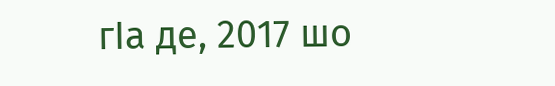гIа де, 2017 шо